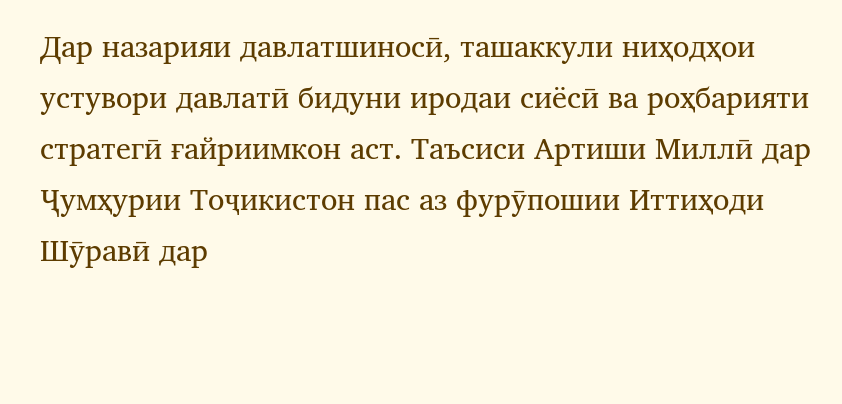Дар назарияи давлатшиносӣ, ташаккули ниҳодҳои устувори давлатӣ бидуни иродаи сиёсӣ ва роҳбарияти стратегӣ ғайриимкон аст. Таъсиси Артиши Миллӣ дар Ҷумҳурии Тоҷикистон пас аз фурӯпошии Иттиҳоди Шӯравӣ дар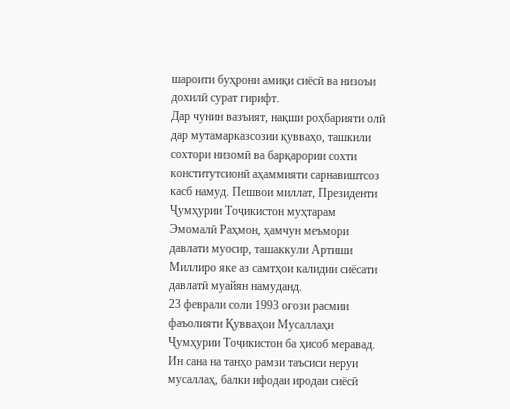шароити буҳрони амиқи сиёсӣ ва низоъи дохилӣ сурат гирифт.
Дар чунин вазъият, нақши роҳбарияти олӣ дар мутамарказсозии қувваҳо, ташкили сохтори низомӣ ва барқарории сохти конститутсионӣ аҳаммияти сарнавиштсоз касб намуд. Пешвои миллат, Президенти Ҷумҳурии Тоҷикистон муҳтарам Эмомалӣ Раҳмон, ҳамчун меъмори давлати муосир, ташаккули Артиши Миллиро яке аз самтҳои калидии сиёсати давлатӣ муайян намуданд.
23 феврали соли 1993 оғози расмии фаъолияти Қувваҳои Мусаллаҳи Ҷумҳурии Тоҷикистон ба ҳисоб меравад. Ин сана на танҳо рамзи таъсиси неруи мусаллаҳ, балки ифодаи иродаи сиёсӣ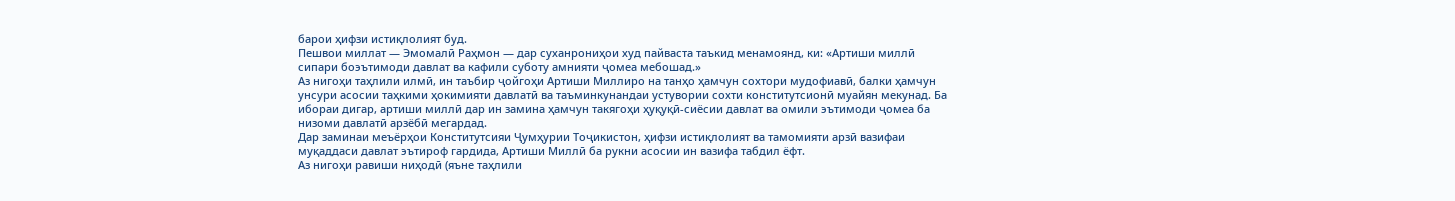барои ҳифзи истиқлолият буд.
Пешвои миллат — Эмомалӣ Раҳмон — дар суханрониҳои худ пайваста таъкид менамоянд, ки: «Артиши миллӣ сипари боэътимоди давлат ва кафили суботу амнияти ҷомеа мебошад.»
Аз нигоҳи таҳлили илмӣ, ин таъбир ҷойгоҳи Артиши Миллиро на танҳо ҳамчун сохтори мудофиавӣ, балки ҳамчун унсури асосии таҳкими ҳокимияти давлатӣ ва таъминкунандаи устувории сохти конститутсионӣ муайян мекунад. Ба ибораи дигар, артиши миллӣ дар ин замина ҳамчун такягоҳи ҳуқуқӣ-сиёсии давлат ва омили эътимоди ҷомеа ба низоми давлатӣ арзёбӣ мегардад.
Дар заминаи меъёрҳои Конститутсияи Ҷумҳурии Тоҷикистон, ҳифзи истиқлолият ва тамомияти арзӣ вазифаи муқаддаси давлат эътироф гардида, Артиши Миллӣ ба рукни асосии ин вазифа табдил ёфт.
Аз нигоҳи равиши ниҳодӣ (яъне таҳлили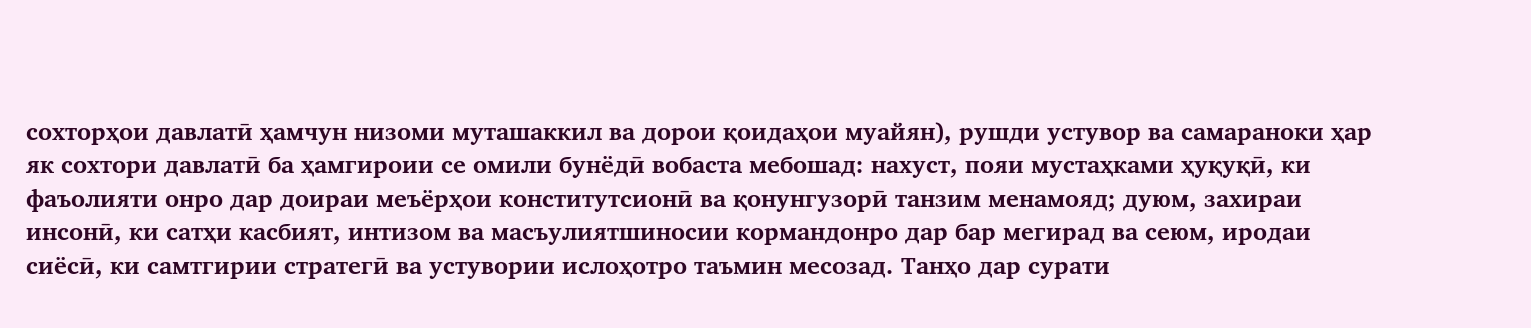сохторҳои давлатӣ ҳамчун низоми муташаккил ва дорои қоидаҳои муайян), рушди устувор ва самараноки ҳар як сохтори давлатӣ ба ҳамгироии се омили бунёдӣ вобаста мебошад: нахуст, пояи мустаҳками ҳуқуқӣ, ки фаъолияти онро дар доираи меъёрҳои конститутсионӣ ва қонунгузорӣ танзим менамояд; дуюм, захираи инсонӣ, ки сатҳи касбият, интизом ва масъулиятшиносии кормандонро дар бар мегирад ва сеюм, иродаи сиёсӣ, ки самтгирии стратегӣ ва устувории ислоҳотро таъмин месозад. Танҳо дар сурати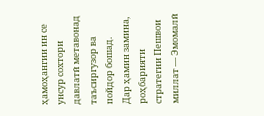ҳамоҳангии ин се унсур сохтори давлатӣ метавонад таъсиргузор ва пойдор бошад.
Дар ҳамин замина, роҳбарияти стратегии Пешвои миллат — Эмомалӣ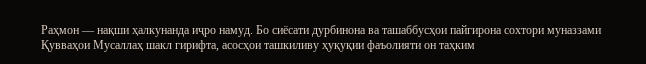Раҳмон — нақши ҳалкунанда иҷро намуд. Бо сиёсати дурбинона ва ташаббусҳои пайгирона сохтори муназзами Қувваҳои Мусаллаҳ шакл гирифта, асосҳои ташкиливу ҳуқуқии фаъолияти он таҳким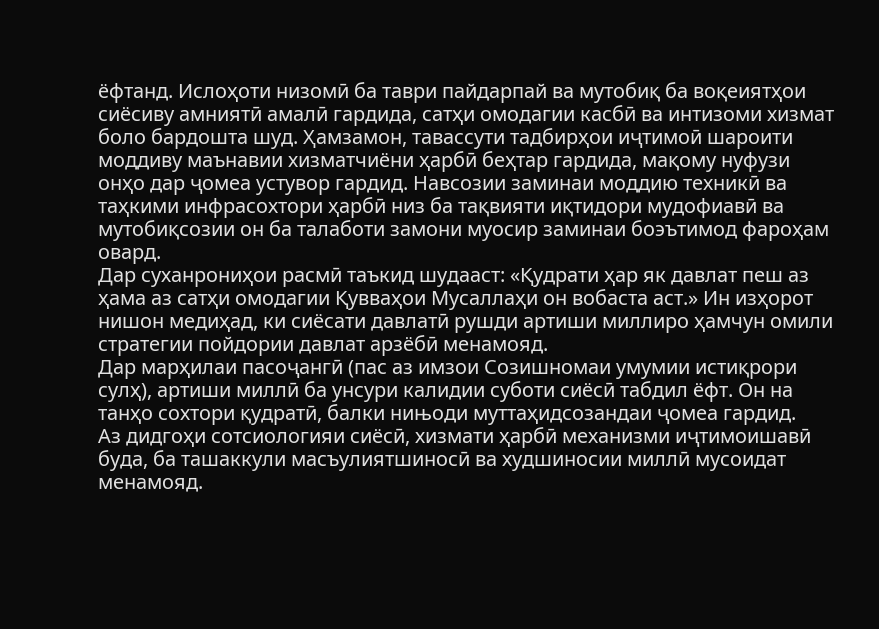ёфтанд. Ислоҳоти низомӣ ба таври пайдарпай ва мутобиқ ба воқеиятҳои сиёсиву амниятӣ амалӣ гардида, сатҳи омодагии касбӣ ва интизоми хизмат боло бардошта шуд. Ҳамзамон, тавассути тадбирҳои иҷтимоӣ шароити моддиву маънавии хизматчиёни ҳарбӣ беҳтар гардида, мақому нуфузи онҳо дар ҷомеа устувор гардид. Навсозии заминаи моддию техникӣ ва таҳкими инфрасохтори ҳарбӣ низ ба тақвияти иқтидори мудофиавӣ ва мутобиқсозии он ба талаботи замони муосир заминаи боэътимод фароҳам овард.
Дар суханрониҳои расмӣ таъкид шудааст: «Қудрати ҳар як давлат пеш аз ҳама аз сатҳи омодагии Қувваҳои Мусаллаҳи он вобаста аст.» Ин изҳорот нишон медиҳад, ки сиёсати давлатӣ рушди артиши миллиро ҳамчун омили стратегии пойдории давлат арзёбӣ менамояд.
Дар марҳилаи пасоҷангӣ (пас аз имзои Созишномаи умумии истиқрори сулҳ), артиши миллӣ ба унсури калидии суботи сиёсӣ табдил ёфт. Он на танҳо сохтори қудратӣ, балки нињоди муттаҳидсозандаи ҷомеа гардид.
Аз дидгоҳи сотсиологияи сиёсӣ, хизмати ҳарбӣ механизми иҷтимоишавӣ буда, ба ташаккули масъулиятшиносӣ ва худшиносии миллӣ мусоидат менамояд.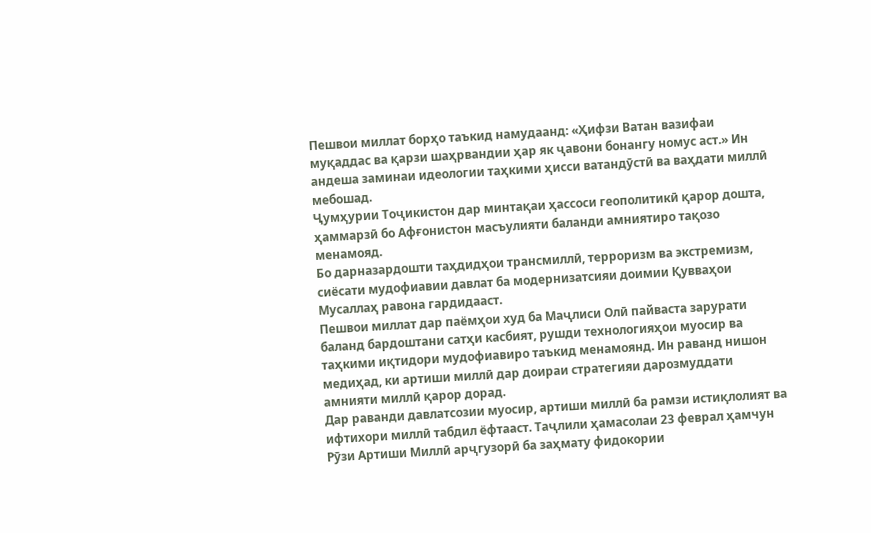Пешвои миллат борҳо таъкид намудаанд: «Ҳифзи Ватан вазифаи муқаддас ва қарзи шаҳрвандии ҳар як ҷавони бонангу номус аст.» Ин андеша заминаи идеологии таҳкими ҳисси ватандӯстӣ ва ваҳдати миллӣ мебошад.
Ҷумҳурии Тоҷикистон дар минтақаи ҳассоси геополитикӣ қарор дошта, ҳаммарзӣ бо Афғонистон масъулияти баланди амниятиро тақозо менамояд.
Бо дарназардошти таҳдидҳои трансмиллӣ, терроризм ва экстремизм, сиёсати мудофиавии давлат ба модернизатсияи доимии Қувваҳои Мусаллаҳ равона гардидааст.
Пешвои миллат дар паёмҳои худ ба Маҷлиси Олӣ пайваста зарурати баланд бардоштани сатҳи касбият, рушди технологияҳои муосир ва таҳкими иқтидори мудофиавиро таъкид менамоянд. Ин раванд нишон медиҳад, ки артиши миллӣ дар доираи стратегияи дарозмуддати амнияти миллӣ қарор дорад.
Дар раванди давлатсозии муосир, артиши миллӣ ба рамзи истиқлолият ва ифтихори миллӣ табдил ёфтааст. Таҷлили ҳамасолаи 23 феврал ҳамчун Рӯзи Артиши Миллӣ арҷгузорӣ ба заҳмату фидокории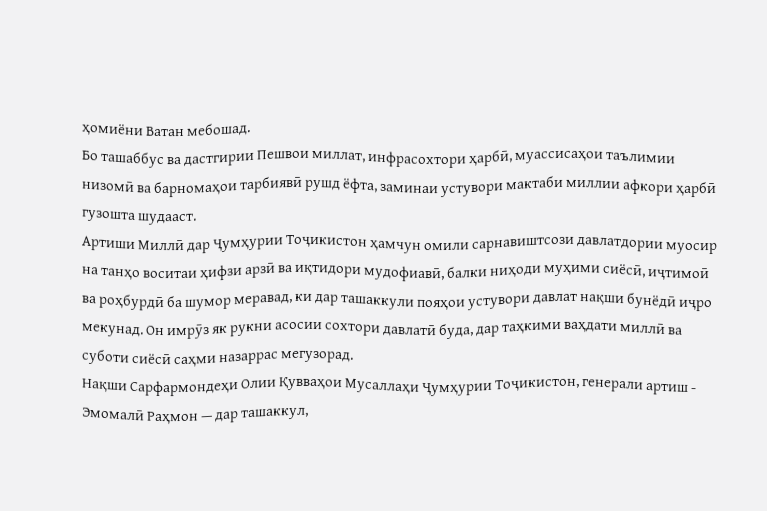ҳомиёни Ватан мебошад.
Бо ташаббус ва дастгирии Пешвои миллат, инфрасохтори ҳарбӣ, муассисаҳои таълимии низомӣ ва барномаҳои тарбиявӣ рушд ёфта, заминаи устувори мактаби миллии афкори ҳарбӣ гузошта шудааст.
Артиши Миллӣ дар Ҷумҳурии Тоҷикистон ҳамчун омили сарнавиштсози давлатдории муосир на танҳо воситаи ҳифзи арзӣ ва иқтидори мудофиавӣ, балки ниҳоди муҳими сиёсӣ, иҷтимоӣ ва роҳбурдӣ ба шумор меравад, ки дар ташаккули пояҳои устувори давлат нақши бунёдӣ иҷро мекунад. Он имрӯз як рукни асосии сохтори давлатӣ буда, дар таҳкими ваҳдати миллӣ ва суботи сиёсӣ саҳми назаррас мегузорад.
Нақши Сарфармондеҳи Олии Қувваҳои Мусаллаҳи Ҷумҳурии Тоҷикистон, генерали артиш - Эмомалӣ Раҳмон — дар ташаккул,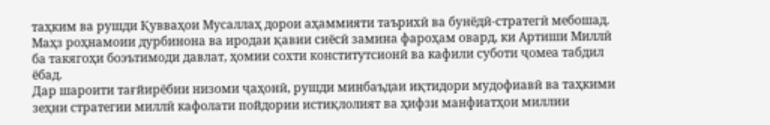таҳким ва рушди Қувваҳои Мусаллаҳ дорои аҳаммияти таърихӣ ва бунёдӣ-стратегӣ мебошад. Маҳз роҳнамоии дурбинона ва иродаи қавии сиёсӣ замина фароҳам овард, ки Артиши Миллӣ ба такягоҳи боэътимоди давлат, ҳомии сохти конститутсионӣ ва кафили суботи ҷомеа табдил ёбад.
Дар шароити тағйирёбии низоми ҷаҳонӣ, рушди минбаъдаи иқтидори мудофиавӣ ва таҳкими зеҳни стратегии миллӣ кафолати пойдории истиқлолият ва ҳифзи манфиатҳои миллии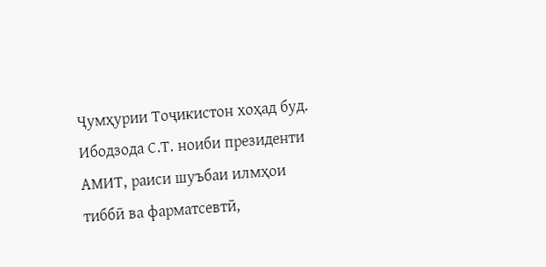Ҷумҳурии Тоҷикистон хоҳад буд.
Ибодзода С.Т. ноиби президенти АМИТ, раиси шуъбаи илмҳои тиббӣ ва фарматсевтӣ,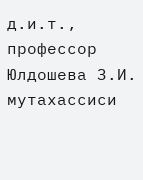д.и.т., профессор
Юлдошева З.И. мутахассиси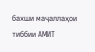бахши маҷаллаҳои тиббии АМИТ